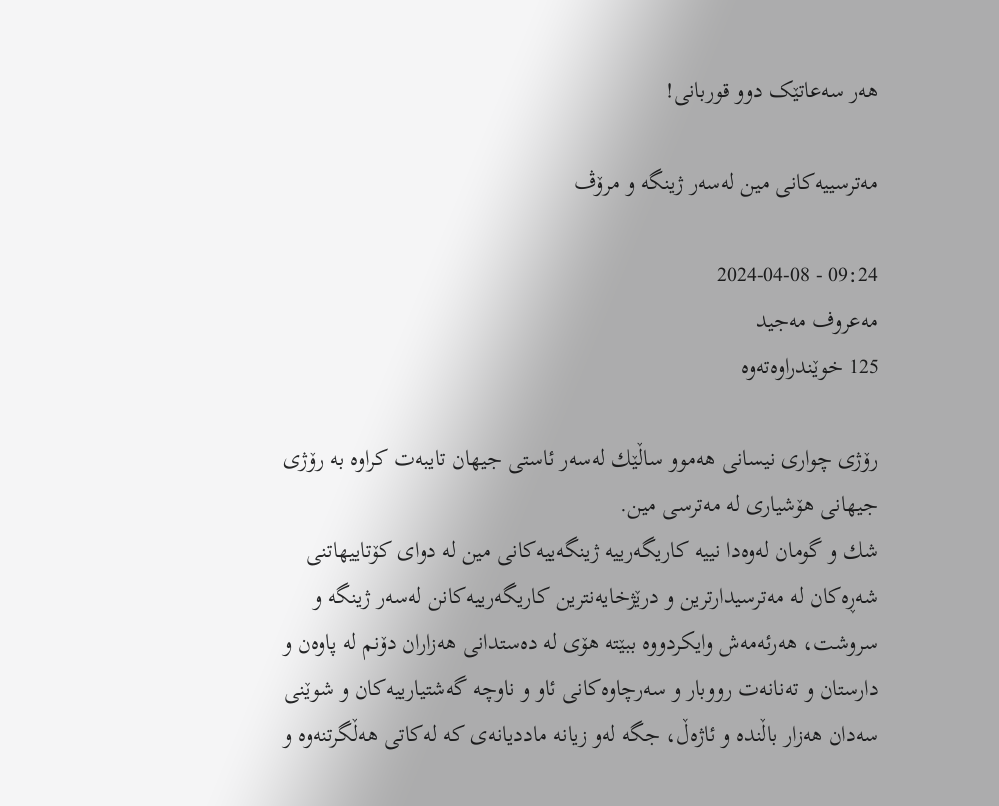هەر سەعاتێک دوو قوربانی!

مه‌ترسییه‌كانی مین له‌سه‌ر ژینگه‌ و مرۆڤ

09:24 - 2024-04-08
مەعروف مەجید
125 خوێندراوەتەوە

رۆژی چواری نیسانی هه‌موو ساڵێك له‌سه‌ر ئاستی جیهان تایبه‌ت كراوه‌ به‌ رۆژی جیهانی هۆشیاری له‌ مه‌ترسی مین.
شك و گومان له‌وه‌دا نییه‌ كاریگه‌رییه‌ ژینگه‌ییه‌كانی مین له‌ دوای كۆتاییهاتنی شه‌ڕه‌كان له‌ مه‌ترسیدارترین و درێژخایه‌نترین كاریگه‌رییه‌كانن له‌سه‌ر ژینگه‌ و سروشت، هه‌رئه‌مه‌ش وایكردووه‌ ببێته‌ هۆی له‌ ده‌ستدانی هه‌زاران دۆنم له‌ پاوه‌ن و دارستان و ته‌نانه‌ت رووبار و سه‌رچاوه‌كانی ئاو و ناوچه‌ گه‌شتیارییه‌كان و شوێنی سه‌دان هه‌زار باڵنده‌ و ئاژه‌ڵ، جگه‌ له‌و زیانه‌ ماددیانه‌ی كه‌ له‌كاتی هه‌ڵگرتنه‌وه‌ و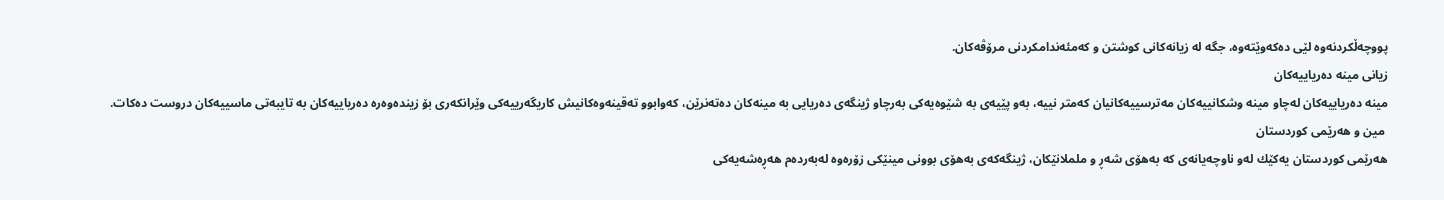پووچه‌ڵكردنه‌وه‌ لێی ده‌كه‌وێته‌وه‌، جگه‌ له‌ زیانه‌كانی كوشتن و كه‌مئه‌ندامكردنی مرۆڤه‌كان.
زیانی مینه‌ ده‌ریاییه‌كان
مینه‌ ده‌ریاییه‌كان له‌چاو مینه‌ وشكانییه‌كان مه‌ترسییه‌كانیان كه‌متر نییه‌، به‌و پێیه‌ی به‌ شێوه‌یه‌كی به‌رچاو ژینگه‌ی ده‌ریایی به‌ مینه‌كان ده‌ته‌نرێن، كه‌وابوو ته‌قینه‌وه‌كانیش كاریگه‌رییه‌كی وێرانكه‌ری بۆ زینده‌وه‌ره‌ ده‌ریاییه‌كان به‌ تایبه‌تی ماسییه‌كان دروست ده‌كات.
 مین و هه‌رێمی كوردستان
هه‌رێمی كوردستان یه‌كێك له‌و ناوچه‌یانه‌ی كه‌ به‌هۆی شه‌ڕ و ململانێكان، ژینگه‌كه‌ی به‌هۆی بوونی مینێكی زۆره‌وه‌ له‌به‌رده‌م هه‌ڕه‌شه‌یه‌كی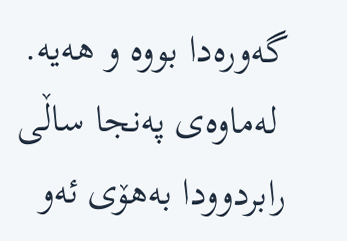گه‌وره‌دا بووه‌ و هه‌یه‌.
 له‌ماوه‌ی په‌نجا ساڵی رابردوودا به‌هۆی ئه‌و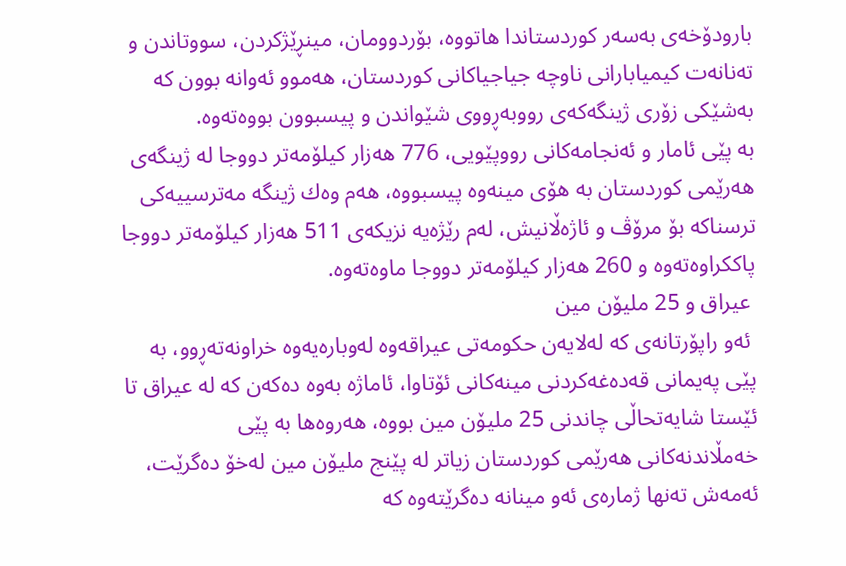بارودۆخه‌ی به‌سه‌ر كوردستاندا هاتووه‌، بۆردوومان، مینڕێژكردن، سووتاندن و ته‌نانه‌ت كیمیابارانی ناوچه‌ جیاجیاكانی كوردستان، هه‌موو ئه‌وانه‌ بوون كه‌ به‌شێكی زۆری ژینگه‌كه‌ی رووبه‌ڕووی شێواندن و پیسبوون بووه‌ته‌وه‌.
به‌ پێی ئامار و ئه‌نجامه‌كانی رووپێویی، 776 هه‌زار كیلۆمه‌تر دووجا له‌ ژینگه‌ی هه‌رێمی كوردستان به‌ هۆی مینه‌وه‌ پیسبووه‌، هه‌م وه‌ك ژینگه‌ مه‌ترسییه‌كی ترسناكه‌ بۆ مرۆڤ و ئاژه‌ڵانیش، له‌م رێژه‌یه‌ نزیكه‌ی 511 هه‌زار كیلۆمه‌تر دووجا پاككراوه‌ته‌وه‌ و 260 هه‌زار كیلۆمه‌تر دووجا ماوه‌ته‌وه‌.
 عیراق و 25 ملیۆن مین
 ئه‌و راپۆرتانه‌ی كه‌ له‌لایه‌ن حكومه‌تی عیراقه‌وه‌ له‌وباره‌یه‌وه‌ خراونه‌ته‌ڕوو، به‌ پێی په‌یمانی قه‌ده‌غه‌كردنی مینه‌كانی ئۆتاوا، ئاماژه‌ به‌وه‌ ده‌كه‌ن كه‌ له‌ عیراق تا ئێستا شایه‌تحاڵی چاندنی 25 ملیۆن مین بووه‌، هه‌روه‌ها به‌ پێی خه‌مڵاندنه‌كانی هه‌رێمی كوردستان زیاتر له‌ پێنج ملیۆن مین له‌خۆ ده‌گرێت، ئه‌مه‌ش ته‌نها ژماره‌ی ئه‌و مینانه‌ ده‌گرێته‌وه‌ كه‌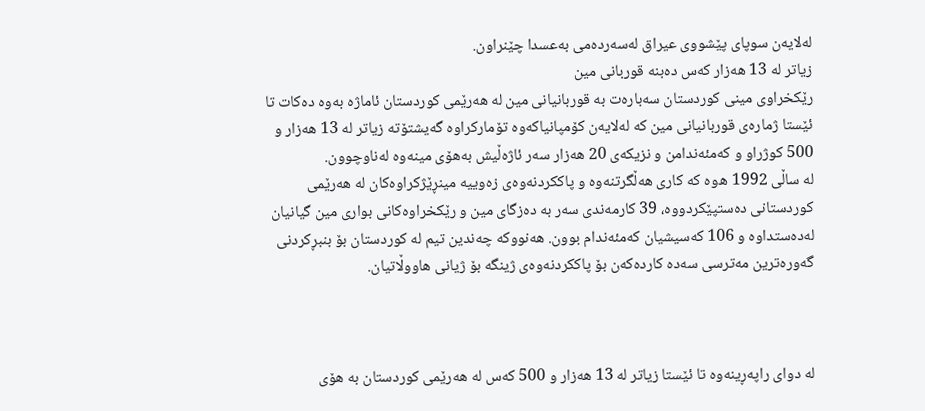له‌لایه‌ن سوپای پێشووی عیراق له‌سه‌رده‌می به‌عسدا چێنراون.
زیاتر له‌ 13 هه‌زار كه‌س ده‌بنه قوربانی مین
رێكخراوی مینی كوردستان سه‌باره‌ت به‌ قوربانیانی مین له‌ هه‌رێمی كوردستان ئاماژه‌ به‌وه‌ ده‌كات تا ئێستا ژماره‌ی قوربانیانی مین كه‌ له‌لایه‌ن كۆمپانیاكه‌وه‌ تۆماركراوه‌ گه‌یشتۆته‌ زیاتر له‌ 13 هه‌زار و 500 كوژراو و كه‌مئه‌ندامن و نزیكه‌ی 20 هه‌زار سه‌ر ئاژه‌ڵیش به‌هۆی مینه‌وه‌ له‌ناوچوون.
له‌ ساڵی 1992 ه‌وه‌ كه‌ كاری هه‌ڵگرتنه‌وه‌ و پاككردنه‌وه‌ی زه‌وییه‌ مینڕێژكراوه‌كان له‌ هه‌رێمی كوردستانی ده‌ستپێكردووه‌، 39 كارمه‌ندی سه‌ر به‌ ده‌زگای مین و رێكخراوه‌كانی بواری مین گیانیان له‌ده‌ستداوه‌ و 106 كه‌سیشیان كه‌مئه‌ندام بوون. هه‌نووكه‌ چه‌ندین تیم له‌ كوردستان بۆ بنبڕكردنی گه‌وره‌ترین مه‌ترسی سه‌ده‌ كارده‌كه‌ن بۆ پاككردنه‌وه‌ی ژینگه‌ بۆ ژیانی هاووڵاتیان.



له‌ دوای راپه‌ڕینه‌وه‌ تا ئێستا زیاتر له‌ 13 هه‌زار و 500 كه‌س له‌ هه‌رێمی كوردستان به‌ هۆی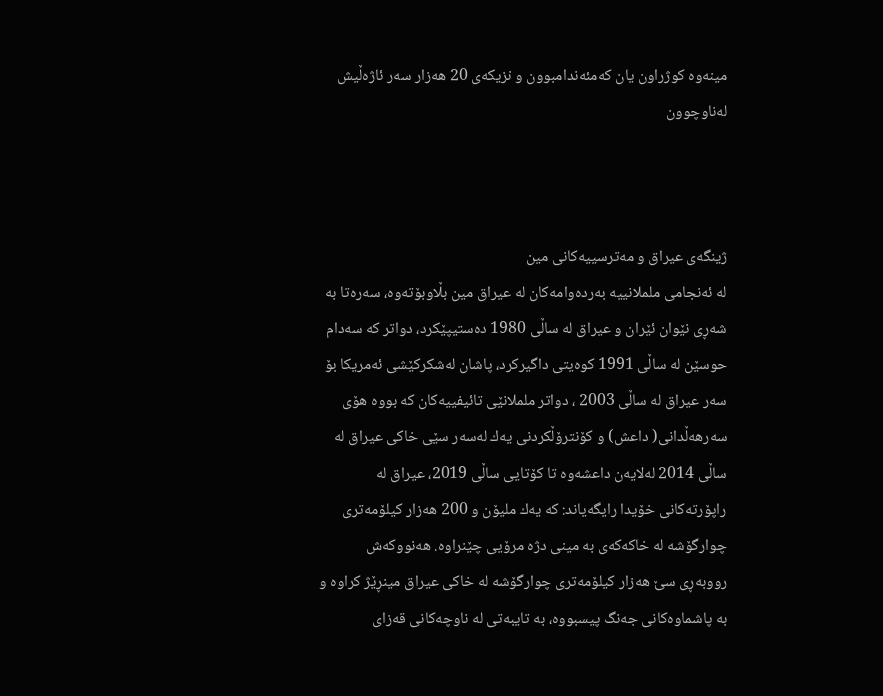مینه‌وه‌ كوژراون یان كه‌مئه‌ندامبوون و نزیكه‌ی 20 هه‌زار سه‌ر ئاژه‌ڵیش له‌ناوچوون



ژینگه‌ی عیراق و مه‌ترسییه‌كانی مین
له‌ ئه‌نجامی ململانییه‌ به‌رده‌وامه‌كان له‌ عیراق مین بڵاوبۆته‌وه‌، سه‌ره‌تا به‌ شه‌ڕی نێوان ئێران و عیراق له‌ ساڵی 1980 ده‌ستیپێكرد، دواتر كه‌ سه‌دام حوسێن له‌ ساڵی 1991 كوه‌یتی داگیركرد، پاشان له‌شكركێشی ئه‌مریكا بۆ سه‌ر عیراق له‌ ساڵی 2003 ، دواتر ململانێی تائیفییه‌كان كه‌ بووه‌ هۆی سه‌رهه‌ڵدانی( داعش) و كۆنترۆڵكردنی یه‌ك له‌سه‌ر سێی خاكی عیراق له‌ ساڵی 2014 له‌لایه‌ن داعشه‌وه‌ تا كۆتایی ساڵی 2019، عیراق له‌ راپۆرته‌كانی خۆیدا رایگه‌یاند: كه‌ یه‌ك ملیۆن و 200 هه‌زار كیلۆمه‌تری چوارگۆشه‌ له‌ خاكه‌كه‌ی به‌ مینی دژه‌ مرۆیی چێنراوه‌. هه‌نووكه‌ش رووبه‌ڕی سێ هه‌زار كیلۆمه‌تری چوارگۆشه‌ له‌ خاكی عیراق مینڕێژ كراوه‌ و به‌ پاشماوه‌كانی جه‌نگ پیسبووه‌، به‌ تایبه‌تی له‌ ناوچه‌كانی قه‌زای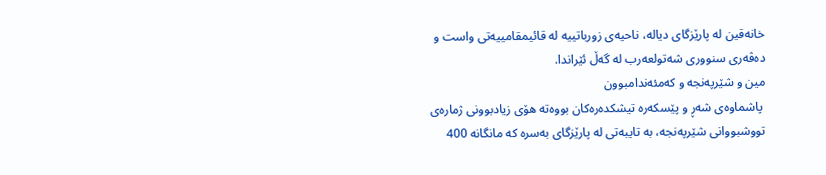خانه‌قین له‌ پارێزگای دیاله‌، ناحیه‌ی زورباتییه‌ له‌ قائیمقامییه‌تی واست و ده‌ڤه‌ری سنووری شه‌تولعه‌رب له‌ گه‌ڵ ئێراندا.
مین و شێرپه‌نجه‌ و كه‌مئه‌ندامبوون
 پاشماوه‌ی شه‌ڕ و پێسكه‌ره‌ تیشكده‌ره‌كان بووه‌ته‌ هۆی زیادبوونی ژماره‌ی تووشبووانی شێرپه‌نجه‌، به‌ تایبه‌تی له‌ پارێزگای به‌سره‌ كه‌ مانگانه‌ 400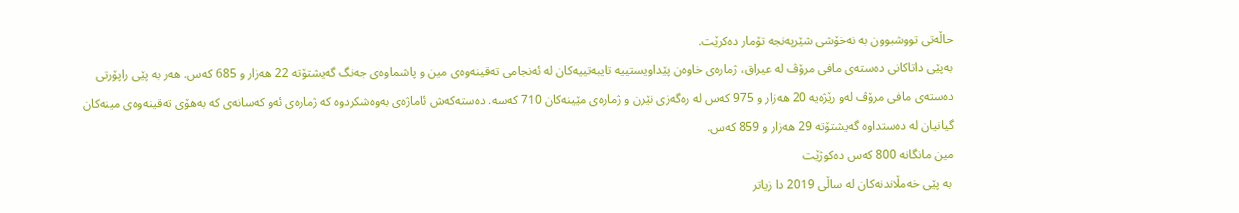حاڵه‌تی تووشبوون به‌ نه‌خۆشی شێرپه‌نجه‌ تۆمار ده‌كرێت.
به‌پێی داتاكانی ده‌سته‌ی مافی مرۆڤ له‌ عیراق، ژماره‌ی خاوه‌ن پێداویستییه‌ تایبه‌تییه‌كان له‌ ئه‌نجامی ته‌قینه‌وه‌ی مین و پاشماوه‌ی جه‌نگ گه‌یشتۆته‌ 22 هه‌زار و 685 كه‌س. هه‌ر به‌ پێی راپۆرتی ده‌سته‌ی مافی مرۆڤ له‌و رێژه‌یه‌ 20 هه‌زار و 975 كه‌س له‌ ره‌گه‌زی نێرن و ژماره‌ی مێینه‌كان 710 كه‌سه‌. ده‌سته‌كه‌ش ئاماژه‌ی به‌وه‌شكردوه‌ كه‌ ژماره‌ی ئه‌و كه‌سانه‌ی كه‌ به‌هۆی ته‌قینه‌وه‌ی مینه‌كان گیانیان له‌ ده‌ستداوه‌ گه‌یشتۆته‌ 29 هه‌زار و 859 كه‌س.
مین مانگانه‌ 800 كه‌س ده‌كوژێت
 به‌ پێی خه‌مڵاندنه‌كان له‌ ساڵی 2019 دا زیاتر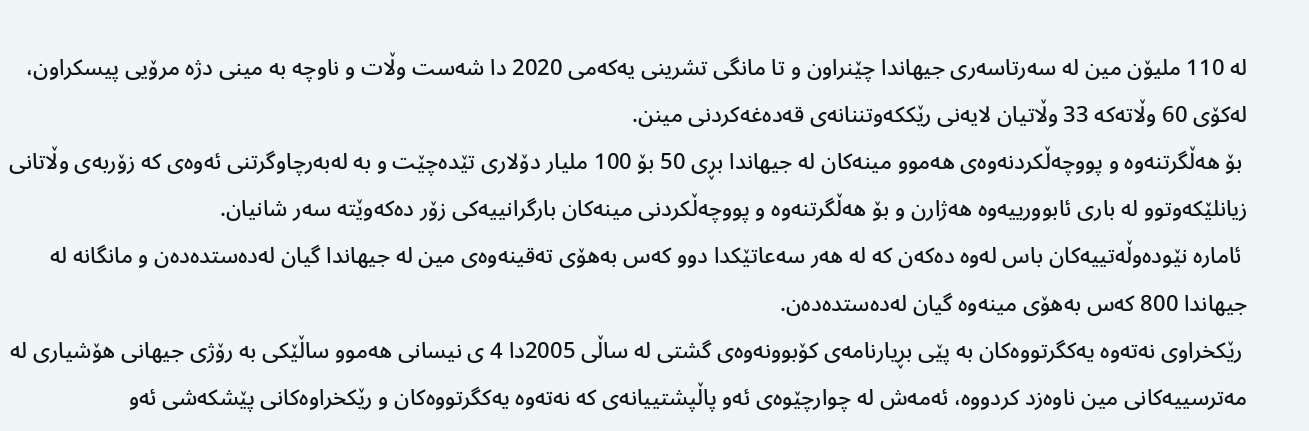له‌ 110 ملیۆن مین له‌ سه‌رتاسه‌ری جیهاندا چێنراون و تا مانگی تشرینی یه‌كه‌می 2020 دا شه‌ست وڵات و ناوچه‌ به‌ مینی دژه‌ مرۆیی پیسكراون، له‌كۆی 60 وڵاته‌كه‌ 33 وڵاتیان لایه‌نی رێككه‌وتننانه‌ی قه‌ده‌غه‌كردنی مینن.
 بۆ هه‌ڵگرتنه‌وه‌ و پووچه‌ڵكردنه‌وه‌ی هه‌موو مینه‌كان له‌ جیهاندا بڕی 50 بۆ 100 ملیار دۆلاری تێده‌چێت و به‌ له‌به‌رچاوگرتنی ئه‌وه‌ی كه‌ زۆربه‌ی وڵاتانی زیانلێكه‌وتوو له‌ باری ئابوورییه‌وه‌ هه‌ژارن و بۆ هه‌ڵگرتنه‌وه‌ و پووچه‌ڵكردنی مینه‌كان بارگرانییه‌كی زۆر ده‌كه‌وێته‌ سه‌ر شانیان.
 ئاماره‌ نێوده‌وڵه‌تییه‌كان باس له‌وه‌ ده‌كه‌ن كه‌ له‌ هه‌ر سه‌عاتێكدا دوو كه‌س به‌هۆی ته‌قینه‌وه‌ی مین له‌ جیهاندا گیان له‌ده‌ستده‌ده‌ن و مانگانه‌ له‌ جیهاندا 800 كه‌س به‌هۆی مینه‌وه‌ گیان له‌ده‌ستده‌ده‌ن.
 رێكخراوی نه‌ته‌وه‌ یه‌كگرتووه‌كان به‌ پێی بڕیارنامه‌ی كۆبوونه‌وه‌ی گشتی له‌ ساڵی 2005دا 4 ی نیسانی هه‌موو ساڵێكی به‌ رۆژی جیهانی هۆشیاری له‌ مه‌ترسییه‌كانی مین ناوه‌زد كردووه‌، ئه‌مه‌ش له‌ چوارچێوه‌ی ئه‌و پاڵپشتییانه‌ی كه‌ نه‌ته‌وه‌ یه‌كگرتووه‌كان و رێكخراوه‌كانی پێشكه‌شی ئه‌و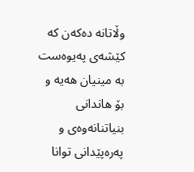وڵاتانه‌ ده‌كه‌ن كه‌ كێشه‌ی په‌یوه‌ست به‌ مینیان هه‌یه‌ و بۆ هاندانی بنیاتنانه‌وه‌ی و په‌ره‌پێدانی توانا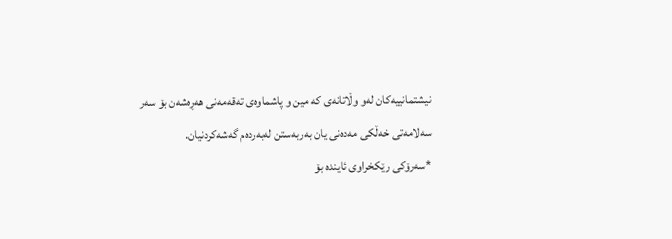نیشتمانییه‌كان له‌و وڵاتانه‌ی كه‌ مین و پاشماوه‌ی ته‌قه‌مه‌نی هه‌ڕه‌شه‌ن بۆ سه‌ر سه‌لامه‌تی خه‌ڵكی مه‌ده‌نی یان به‌ربه‌ستن له‌به‌رده‌م گه‌شه‌كردنیان.
*سەرۆکی رێکخراوی ئایندە بۆ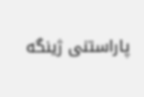پاراستنی ژینگە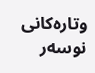وتارەکانی نوسەر